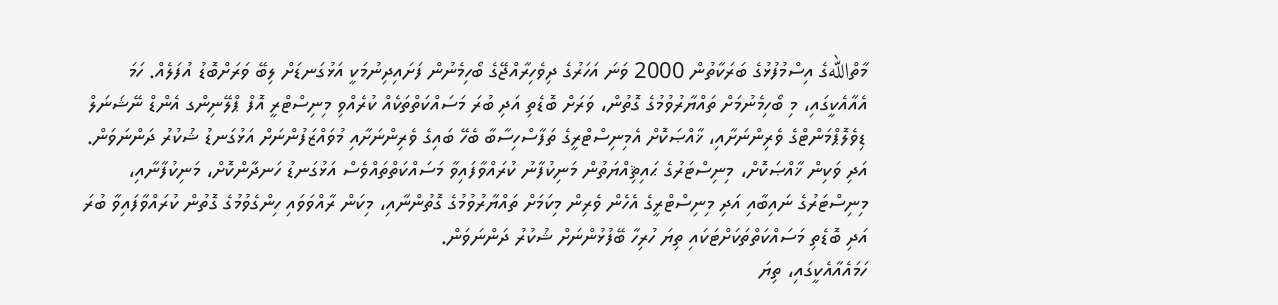މާތްاللهގެ އިސްމުފުޅުގެ ބަރަކާތުން 2000 ވަނަ އަހަރުގެ ދިވެހިރާއްޖޭގެ ބޯހިމެނުން ފަށައިދިނުމަކީ އަޅުގަނޑަށް ލިބޭ ވަރަށްބޮޑު އުފަލެއް. ހަމަ އެއާއެކީގައި، މި ބޯހިމެނުމަށް ތައްޔާރުވުމުގެ ގޮތުން، ވަރަށް ބޮޑެތި އަދި ބުރަ މަސައްކަތްތަކެއް ކުރެއްވި މިނިސްޓްރީ އޮފް ޕްލޭނިންގ އެންޑް ނޭޝަނަލް ޑިވެލޮޕްމަންޓްގެ ވެރިންނަށާއި، ޚާއްޞަކޮށް އެމިނިސްޓްރީގެ ތަފާސްހިސާބާ ބެހޭ ބައިގެ ވެރިންނަށާއި މުވައްޒަފުންނަށް އަޅުގަނޑު ޝުކުރު ދަންނަވަން. އަދި ވަކިން ޚާއްޞަކޮށް، މިނިސްޓަރުގެ ޙައިޘިއްޔަތުން މަނިކުފާނު ކުރައްވާފައިވާ މަސައްކަތްތައްވެސް އަޅުގަނޑު ހަނދާންކޮށް، މަނިކުފާނާއި، މިނިސްޓަރުގެ ނައިބާއި އަދި މިނިސްޓްރީގެ އެހެން ވެރިން މިކަމަށް ތައްޔާރުވުމުގެ ގޮތުންނާއި، މިކަން ރާއްވަވައި ހިންގެވުމުގެ ގޮތުން ކުރައްވާފައިވާ ބުރަ އަދި ބޮޑެތި މަސައްކަތްތަކަށްޓަކައި ތިޔަ ހުރިހާ ބޭފުޅުންނަށް ޝުކުރު ދަންނަވަން.
ހަމައެއާއެކީގައި، ތިޔަ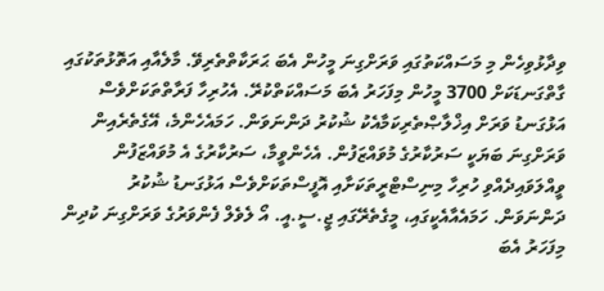ވިދާޅުވިހެން މި މަސައްކަތުގައި ވަރަށްގިނަ މީހުން އެބަ ޙަރަކާތްތެރިވޭ. މާލެއާއި އަތޮޅުތަކުގައި ގާތްގަނޑަކަށް 3700 މީހުން މިފަހަރު އެބަ މަސައްކަތްކުރޭ. އެހުރިހާ ފަރާތްތަކަށްވެސް އަޅުގަނޑު ވަރަށް އިޚްލާޞްތެރިކަމާއެކު ޝުކުރު ދަންނަވަން. ހަމައެހެންމެ، އޭގެތެރެއިން ވަރަށްގިނަ ބަޔަކީ ސަރުކާރުގެ މުވައްޒަފުން. އެހެންވީމާ، ސަރުކާރުގެ އެ މުވައްޒަފުން ވީއްލަވައިދެއްވި ހުރިހާ މިނިސްޓްރީތަކަށާއި އޮފީސްތަކަށްވެސް އަޅުގަނޑު ޝުކުރު ދަންނަވަން. ހަމައެއާއެކީގައި، މީގެތެރޭގައި ޖީ.ސީ.އީ. އޯ ލެވެލް ފެންވަރުގެ ވަރަށްގިނަ ކުދިން މިފަހަރު އެބަ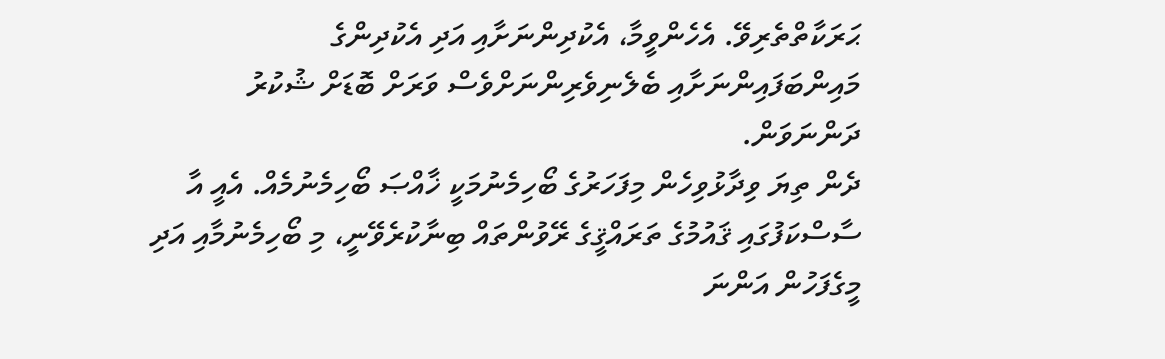ޙަރަކާތްތެރިވޭ. އެހެންވީމާ، އެކުދިންނަށާއި އަދި އެކުދިންގެ މައިންބަފައިންނަށާއި ބެލެނިވެރިންނަށްވެސް ވަރަށް ބޮޑަށް ޝުކުރު ދަންނަވަން.
ދެން ތިޔަ ވިދާޅުވިހެން މިފަހަރުގެ ބޯހިމެނުމަކީ ޚާއްޞަ ބޯހިމެނުމެއް. އެއީ އާ ސާސްކަފުގައި ޤައުމުގެ ތަރައްޤީގެ ރޭވުންތައް ބިނާކުރެވޭނީ، މި ބޯހިމެނުމާއި އަދި މީގެފަހުން އަންނަ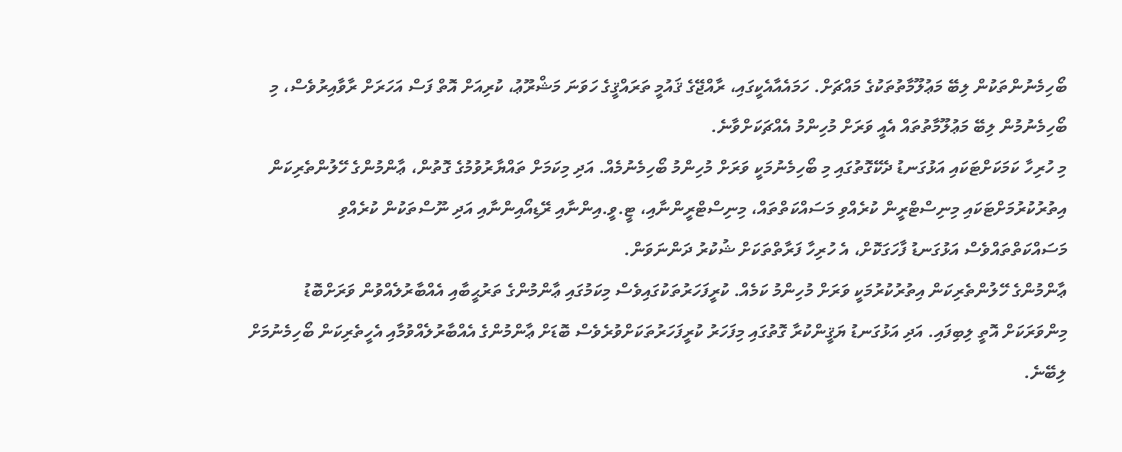ބޯހިމެނުންތަކުން ލިބޭ މަޢުލޫމާތުތަކުގެ މައްޗަށް. ހަމައެއާއެކީގައި، ރާއްޖޭގެ ޤައުމީ ތަރައްޤީގެ ހަވަނަ މަޝްރޫޢު، ކުރިއަށް އޮތް ފަސް އަހަރަށް ރާވާއިރުވެސް، މި ބޯހިމެނުމުން ލިބޭ މަޢުލޫމާތުތައް އެއީ ވަރަށް މުހިންމު އެއްޗަކަށްވާނެ.
މި ހުރިހާ ކަމަކަށްޓަކައި އަޅުގަނޑު ދެކޭގޮތުގައި މި ބޯހިމެނުމަކީ ވަރަށް މުހިންމު ބޯހިމެނުމެއް. އަދި މިކަމަށް ތައްޔާރުވުމުގެ ގޮތުން، ޢާންމުންގެ ހޭލުންތެރިކަން އިތުރުކުރުމަށްޓަކައި މިނިސްޓްރީން ކުރެއްވި މަސައްކަތްތައް، މިނިސްޓްރީންނާއި، ޓީ.ވީ.އިންނާއި ރޭޑިއޯއިންނާއި އަދި ނޫސްތަކުން ކުރެއްވި މަސައްކަތްތައްވެސް އަޅުގަނޑު ފާހަގަކޮށް، އެ ހުރިހާ ފަރާތްތަކަށް ޝުކުރު ދަންނަވަން.
ޢާންމުންގެ ހޭލުންތެރިކަން އިތުރުކުރުމަކީ ވަރަށް މުހިންމު ކަމެއް. ކުރީފަހަރުތަކުގައިވެސް މިކަމުގައި ޢާންމުންގެ ތަރުޙީބާއި އެއްބާރުލެއްވުން ވަރަށްބޮޑު މިންވަރަކަށް އޮތީ ލިބިފައި. އަދި އަޅުގަނޑު ޔަޤީންކުރާ ގޮތުގައި މިފަހަރު ކުރީފަހަރުތަކަށްވުރެވެސް ބޮޑަށް ޢާންމުންގެ އެއްބާރުލެއްވުމާއި އެހީތެރިކަން ބޯހިމެނުމަށް ލިބޭނެ.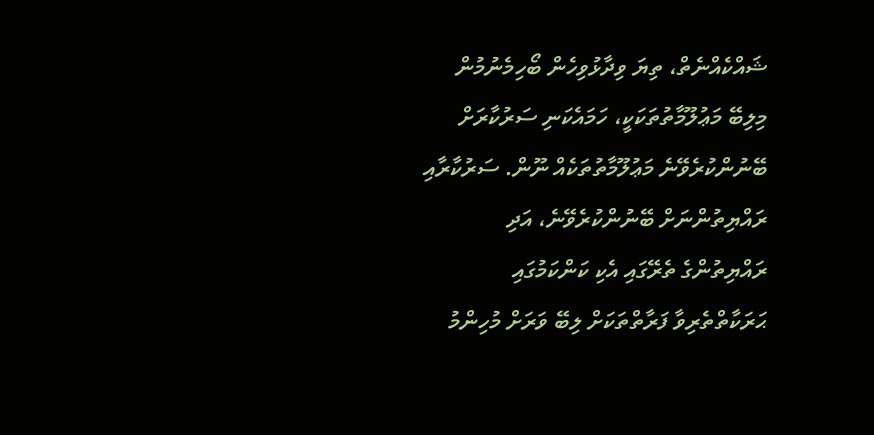ޝައްކެއްނެތް، ތިޔަ ވިދާޅުވިހެން ބޯހިމެނުމުން މިލިބޭ މަޢުލޫމާތުތަކަކީ، ހަމައެކަނި ސަރުކާރަށް ބޭނުންކުރެވޭނެ މަޢުލޫމާތުތަކެއް ނޫން. ސަރުކާރާއި ރައްޔިތުންނަށް ބޭނުންކުރެވޭނެ، އަދި ރައްޔިތުންގެ ތެރޭގައި އެކި ކަންކަމުގައި ޙަރަކާތްތެރިވާ ފަރާތްތަކަށް ލިބޭ ވަރަށް މުހިންމު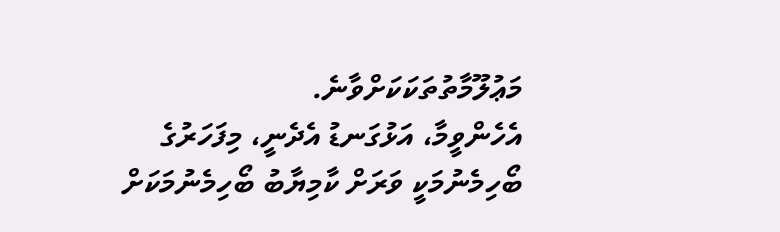މަޢުލޫމާތުތަކަކަށްވާނެ.
އެހެންވީމާ، އަޅުގަނޑު އެދެނީ، މިފަހަރުގެ ބޯހިމެނުމަކީ ވަރަށް ކާމިޔާބު ބޯހިމެނުމަކަށް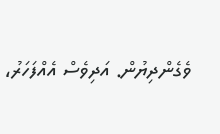ވެގެންދިޔުން. އަދިވެސް އެއްފަހަރު،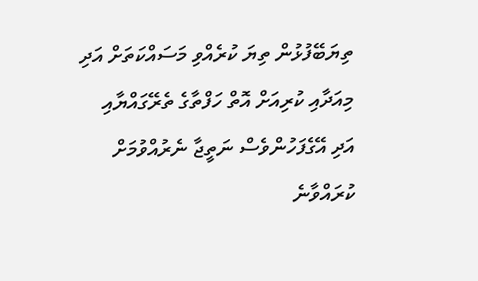ތިޔަބޭފުޅުން ތިޔަ ކުރެއްވި މަސައްކަތަށް އަދި މިއަދާއި ކުރިއަށް އޮތް ހަފްތާގެ ތެރޭގައްޔާއި އަދި އޭގެފަހުންވެސް ނަތީޖާ ނެރުއްވުމަށް ކުރައްވާނެ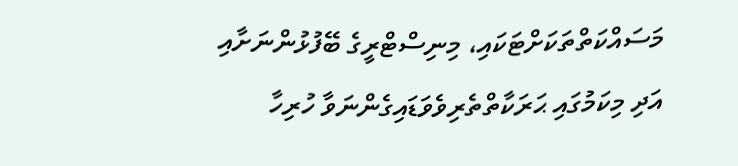މަސައްކަތްތަކަށްޓަކައި، މިނިސްޓްރީގެ ބޭފުޅުންނަށާއި އަދި މިކަމުގައި ޙަރަކާތްތެރިވެވަޑައިގެންނަވާ ހުރިހާ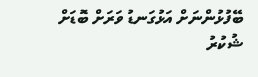ބޭފުޅުންނަށް އަޅުގަނޑު ވަރަށް ބޮޑަށް ޝުކުރު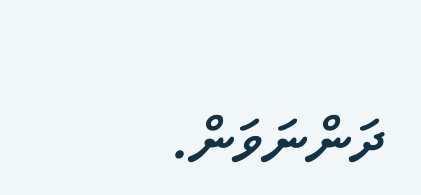ދަންނަވަން.